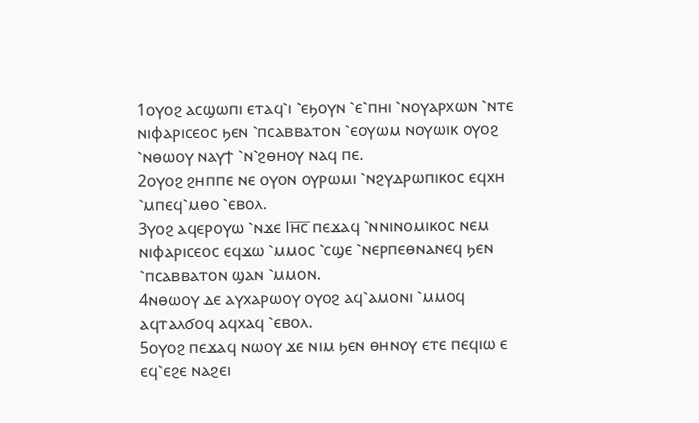1ⲟⲩⲟϩ ⲁⲥϣⲱⲡⲓ ⲉⲧⲁϥ⳿ⲓ ⳿ⲉϧⲟⲩⲛ ⳿ⲉ⳿ⲡⲏⲓ ⳿ⲛⲟⲩⲁⲣⲭⲱⲛ ⳿ⲛⲧⲉ ⲛⲓⲫⲁⲣⲓⲥⲉⲟⲥ ϧⲉⲛ ⳿ⲡⲥⲁⲃⲃⲁⲧⲟⲛ ⳿ⲉⲟⲩⲱⲙ ⲛⲟⲩⲱⲓⲕ ⲟⲩⲟϩ ⳿ⲛⲑⲱⲟⲩ ⲛⲁⲩϯ ⳿ⲛ⳿ϩⲑⲏⲟⲩ ⲛⲁϥ ⲡⲉ.
2ⲟⲩⲟϩ ϩⲏⲡⲡⲉ ⲛⲉ ⲟⲩⲟⲛ ⲟⲩⲣⲱⲙⲓ ⳿ⲛϩⲩⲇⲣⲱⲡⲓⲕⲟⲥ ⲉϥⲭⲏ ⳿ⲙⲡⲉϥ⳿ⲙⲑⲟ ⳿ⲉⲃⲟⲗ.
3ⲩⲟϩ ⲁϥⲉⲣⲟⲩⲱ ⳿ⲛϫⲉ Ⲓⲏ̅ⲥ̅ ⲡⲉϫⲁϥ ⳿ⲛⲛⲓⲛⲟⲙⲓⲕⲟⲥ ⲛⲉⲙ ⲛⲓⲫⲁⲣⲓⲥⲉⲟⲥ ⲉϥϫⲱ ⳿ⲙⲙⲟⲥ ⳿ⲥϣⲉ ⳿ⲛⲉⲣⲡⲉⲑⲛⲁⲛⲉϥ ϧⲉⲛ ⳿ⲡⲥⲁⲃⲃⲁⲧⲟⲛ ϣⲁⲛ ⳿ⲙⲙⲟⲛ.
4ⲛⲑⲱⲟⲩ ⲇⲉ ⲁⲩⲭⲁⲣⲱⲟⲩ ⲟⲩⲟϩ ⲁϥ⳿ⲁⲙⲟⲛⲓ ⳿ⲙⲙⲟϥ ⲁϥⲧⲁⲗϭⲟϥ ⲁϥⲭⲁϥ ⳿ⲉⲃⲟⲗ.
5ⲟⲩⲟϩ ⲡⲉϫⲁϥ ⲛⲱⲟⲩ ϫⲉ ⲛⲓⲙ ϧⲉⲛ ⲑⲏⲛⲟⲩ ⲉⲧⲉ ⲡⲉϥⲓⲱ ⲉ ⲉϥ⳿ⲉϩⲉ ⲛⲁϩⲉⲓ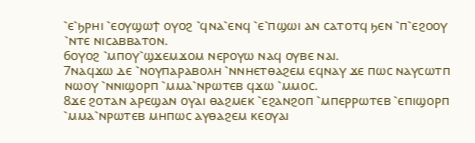⳿ⲉ⳿ϧⲣⲏⲓ ⳿ⲉⲟⲩϣⲱϯ ⲟⲩⲟϩ ⳿ϥⲛⲁ⳿ⲉⲛϥ ⳿ⲉ⳿ⲡϣⲱⲓ ⲁⲛ ⲥⲁⲧⲟⲧϥ ϧⲉⲛ ⳿ⲡ⳿ⲉϩⲟⲟⲩ ⳿ⲛⲧⲉ ⲛⲓⲥⲁⲃⲃⲁⲧⲟⲛ.
6ⲟⲩⲟϩ ⳿ⲙⲡⲟⲩ⳿ϣϫⲉⲙϫⲟⲙ ⲛⲉⲣⲟⲩⲱ ⲛⲁϥ ⲟⲩⲃⲉ ⲛⲁⲓ.
7ⲛⲁϥϫⲱ ⲇⲉ ⳿ⲛⲟⲩⲡⲁⲣⲁⲃⲟⲗⲏ ⳿ⲛⲛⲏⲉⲧⲑⲁϩⲉⲙ ⲉϥⲛⲁⲩ ϫⲉ ⲡⲱⲥ ⲛⲁⲩⲥⲱⲧⲡ ⲛⲱⲟⲩ ⳿ⲛⲛⲓϣⲟⲣⲡ ⳿ⲙⲙⲁ⳿ⲛⲣⲱⲧⲉⲃ ϥϫⲱ ⳿ⲙⲙⲟⲥ.
8ϫⲉ ϩⲟⲧⲁⲛ ⲁⲣⲉϣⲁⲛ ⲟⲩⲁⲓ ⲑⲁϩⲙⲉⲕ ⳿ⲉϩⲁⲛϩⲟⲡ ⳿ⲙⲡⲉⲣⲣⲱⲧⲉⲃ ⳿ⲉⲡⲓϣⲟⲣⲡ ⳿ⲙⲙⲁ⳿ⲛⲣⲱⲧⲉⲃ ⲙⲏⲡⲱⲥ ⲁⲩⲑⲁϩⲉⲙ ⲕⲉⲟⲩⲁⲓ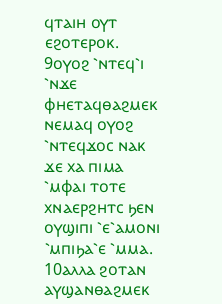ϥⲧⲁⲓⲏ ⲟⲩⲧ ⲉϩⲟⲧⲉⲣⲟⲕ.
9ⲟⲩⲟϩ ⳿ⲛⲧⲉϥ⳿ⲓ ⳿ⲛϫⲉ ⲫⲏⲉⲧⲁϥⲑⲁϩⲙⲉⲕ ⲛⲉⲙⲁϥ ⲟⲩⲟϩ ⳿ⲛⲧⲉϥϫⲟⲥ ⲛⲁⲕ ϫⲉ ⲭⲁ ⲡⲓⲙⲁ ⳿ⲙⲫⲁⲓ ⲧⲟⲧⲉ ⲭⲛⲁⲉⲣϩⲏⲧⲥ ϧⲉⲛ ⲟⲩϣⲓⲡⲓ ⳿ⲉ⳿ⲁⲙⲟⲛⲓ ⳿ⲙⲡⲓϧⲁ⳿ⲉ ⳿ⲙⲙⲁ.
10ⲁⲗⲗⲁ ϩⲟⲧⲁⲛ ⲁⲩϣⲁⲛⲑⲁϩⲙⲉⲕ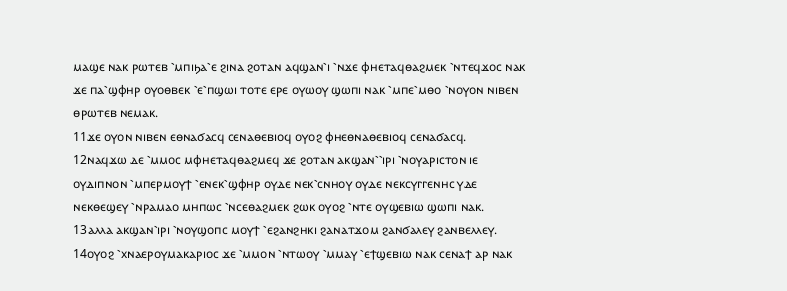ⲙⲁϣⲉ ⲛⲁⲕ ⲣⲱⲧⲉⲃ ⳿ⲙⲡⲓϧⲁ⳿ⲉ ϩⲓⲛⲁ ϩⲟⲧⲁⲛ ⲁϥϣⲁⲛ⳿ⲓ ⳿ⲛϫⲉ ⲫⲏⲉⲧⲁϥⲑⲁϩⲙⲉⲕ ⳿ⲛⲧⲉϥϫⲟⲥ ⲛⲁⲕ ϫⲉ ⲡⲁ⳿ϣⲫⲏⲣ ⲟⲩⲟⲑⲃⲉⲕ ⳿ⲉ⳿ⲡϣⲱⲓ ⲧⲟⲧⲉ ⲉⲣⲉ ⲟⲩⲱⲟⲩ ϣⲱⲡⲓ ⲛⲁⲕ ⳿ⲙⲡⲉ⳿ⲙⲑⲟ ⳿ⲛⲟⲩⲟⲛ ⲛⲓⲃⲉⲛ ⲑⲣⲱⲧⲉⲃ ⲛⲉⲙⲁⲕ.
11ϫⲉ ⲟⲩⲟⲛ ⲛⲓⲃⲉⲛ ⲉⲑⲛⲁϭⲁⲥϥ ⲥⲉⲛⲁⲑⲉⲃⲓⲟϥ ⲟⲩⲟϩ ⲫⲏⲉⲑⲛⲁⲑⲉⲃⲓⲟϥ ⲥⲉⲛⲁϭⲁⲥϥ.
12ⲛⲁϥϫⲱ ⲇⲉ ⳿ⲙⲙⲟⲥ ⲙⲫⲏⲉⲧⲁϥⲑⲁϩⲙⲉϥ ϫⲉ ϩⲟⲧⲁⲛ ⲁⲕϣⲁⲛ⳿⳿ⲓⲣⲓ ⳿ⲛⲟⲩⲁⲣⲓⲥⲧⲟⲛ ⲓⲉ ⲟⲩⲇⲓⲡⲛⲟⲛ ⳿ⲙⲡⲉⲣⲙⲟⲩϯ ⳿ⲉⲛⲉⲕ⳿ϣⲫⲏⲣ ⲟⲩⲇⲉ ⲛⲉⲕ⳿ⲥⲛⲏⲟⲩ ⲟⲩⲇⲉ ⲛⲉⲕⲥⲩⲅⲅⲉⲛⲏⲥ ⲩⲇⲉ ⲛⲉⲕⲑⲉϣⲉⲩ ⳿ⲛⲣⲁⲙⲁⲟ ⲙⲏⲡⲱⲥ ⳿ⲛⲥⲉⲑⲁϩⲙⲉⲕ ϩⲱⲕ ⲟⲩⲟϩ ⳿ⲛⲧⲉ ⲟⲩϣⲉⲃⲓⲱ ϣⲱⲡⲓ ⲛⲁⲕ.
13ⲁⲗⲗⲁ ⲁⲕϣⲁⲛ⳿ⲓⲣⲓ ⳿ⲛⲟⲩϣⲟⲡⲥ ⲙⲟⲩϯ ⳿ⲉϩⲁⲛϩⲏⲕⲓ ϩⲁⲛⲁⲧϫⲟⲙ ϩⲁⲛϭⲁⲗⲉⲩ ϩⲁⲛⲃⲉⲗⲗⲉⲩ.
14ⲟⲩⲟϩ ⳿ⲭⲛⲁⲉⲣⲟⲩⲙⲁⲕⲁⲣⲓⲟⲥ ϫⲉ ⳿ⲙⲙⲟⲛ ⳿ⲛⲧⲱⲟⲩ ⳿ⲙⲙⲁⲩ ⳿ⲉϯϣⲉⲃⲓⲱ ⲛⲁⲕ ⲥⲉⲛⲁϯ ⲁⲣ ⲛⲁⲕ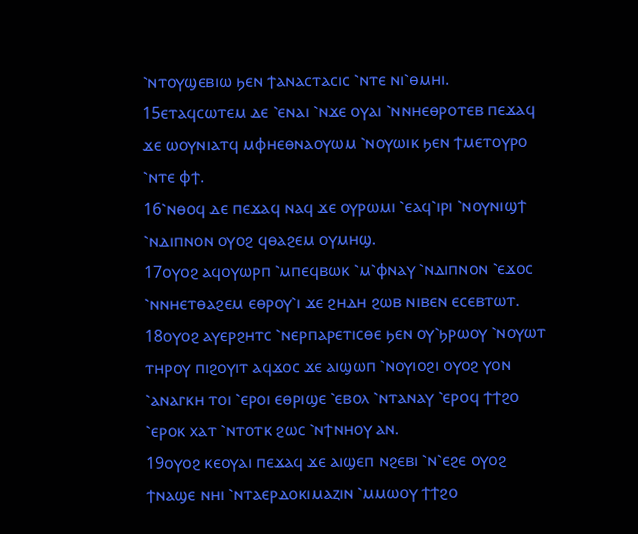⳿ⲛⲧⲟⲩϣⲉⲃⲓⲱ ϧⲉⲛ ϯⲁⲛⲁⲥⲧⲁⲥⲓⲥ ⳿ⲛⲧⲉ ⲛⲓ⳿ⲑⲙⲏⲓ.
15ⲉⲧⲁϥⲥⲱⲧⲉⲙ ⲇⲉ ⳿ⲉⲛⲁⲓ ⳿ⲛϫⲉ ⲟⲩⲁⲓ ⳿ⲛⲛⲏⲉⲑⲣⲟⲧⲉⲃ ⲡⲉϫⲁϥ ϫⲉ ⲱⲟⲩⲛⲓⲁⲧϥ ⲙⲫⲏⲉⲑⲛⲁⲟⲩⲱⲙ ⳿ⲛⲟⲩⲱⲓⲕ ϧⲉⲛ ϯⲙⲉⲧⲟⲩⲣⲟ ⳿ⲛⲧⲉ ⲫϯ.
16⳿ⲛⲑⲟϥ ⲇⲉ ⲡⲉϫⲁϥ ⲛⲁϥ ϫⲉ ⲟⲩⲣⲱⲙⲓ ⳿ⲉⲁϥ⳿ⲓⲣⲓ ⳿ⲛⲟⲩⲛⲓϣϯ ⳿ⲛⲇⲓⲡⲛⲟⲛ ⲟⲩⲟϩ ϥⲑⲁϩⲉⲙ ⲟⲩⲙⲏϣ.
17ⲟⲩⲟϩ ⲁϥⲟⲩⲱⲣⲡ ⳿ⲙⲡⲉϥⲃⲱⲕ ⳿ⲙ⳿ⲫⲛⲁⲩ ⳿ⲛⲇⲓⲡⲛⲟⲛ ⳿ⲉϫⲟⲥ ⳿ⲛⲛⲏⲉⲧⲑⲁϩⲉⲙ ⲉⲑⲣⲟⲩ⳿ⲓ ϫⲉ ϩⲏⲇⲏ ϩⲱⲃ ⲛⲓⲃⲉⲛ ⲉⲥⲉⲃⲧⲱⲧ.
18ⲟⲩⲟϩ ⲁⲩⲉⲣϩⲏⲧⲥ ⳿ⲛⲉⲣⲡⲁⲣⲉⲧⲓⲥⲑⲉ ϧⲉⲛ ⲟⲩ⳿ϧⲣⲱⲟⲩ ⳿ⲛⲟⲩⲱⲧ ⲧⲏⲣⲟⲩ ⲡⲓϩⲟⲩⲓⲧ ⲁϥϫⲟⲥ ϫⲉ ⲁⲓϣⲱⲡ ⳿ⲛⲟⲩⲓⲟϩⲓ ⲟⲩⲟϩ ⲩⲟⲛ ⳿ⲁⲛⲁⲅⲕⲏ ⲧⲟⲓ ⳿ⲉⲣⲟⲓ ⲉⲑⲣⲓϣⲉ ⳿ⲉⲃⲟⲗ ⳿ⲛⲧⲁⲛⲁⲩ ⳿ⲉⲣⲟϥ ϯϯϩⲟ ⳿ⲉⲣⲟⲕ ⲭⲁⲧ ⳿ⲛⲧⲟⲧⲕ ϩⲱⲥ ⳿ⲛϯⲛⲏⲟⲩ ⲁⲛ.
19ⲟⲩⲟϩ ⲕⲉⲟⲩⲁⲓ ⲡⲉϫⲁϥ ϫⲉ ⲁⲓϣⲉⲡ ⲛϩⲉⲃⲓ ⳿ⲛ⳿ⲉϩⲉ ⲟⲩⲟϩ ϯⲛⲁϣⲉ ⲛⲏⲓ ⳿ⲛⲧⲁⲉⲣⲇⲟⲕⲓⲙⲁⲍⲓⲛ ⳿ⲙⲙⲱⲟⲩ ϯϯϩⲟ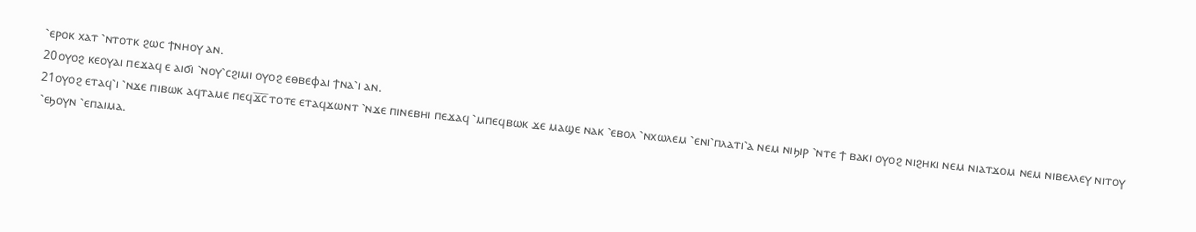⳿ⲉⲣⲟⲕ ⲭⲁⲧ ⳿ⲛⲧⲟⲧⲕ ϩⲱⲥ ϯⲛⲏⲟⲩ ⲁⲛ.
20ⲟⲩⲟϩ ⲕⲉⲟⲩⲁⲓ ⲡⲉϫⲁϥ ⲉ ⲁⲓϭⲓ ⳿ⲛⲟⲩ⳿ⲥϩⲓⲙⲓ ⲟⲩⲟϩ ⲉⲑⲃⲉⲫⲁⲓ ϯⲛⲁ⳿ⲓ ⲁⲛ.
21ⲟⲩⲟϩ ⲉⲧⲁϥ⳿ⲓ ⳿ⲛϫⲉ ⲡⲓⲃⲱⲕ ⲁϥⲧⲁⲙⲉ ⲡⲉϥϫ̅ⲥ̅ ⲧⲟⲧⲉ ⲉⲧⲁϥϫⲱⲛⲧ ⳿ⲛϫⲉ ⲡⲓⲛⲉⲃⲏⲓ ⲡⲉϫⲁϥ ⳿ⲙⲡⲉϥⲃⲱⲕ ϫⲉ ⲙⲁϣⲉ ⲛⲁⲕ ⳿ⲉⲃⲟⲗ ⳿ⲛⲭⲱⲗⲉⲙ ⳿ⲉⲛⲓ⳿ⲡⲗⲁⲧⲓ⳿ⲁ ⲛⲉⲙ ⲛⲓϧⲓⲣ ⳿ⲛⲧⲉ ϯ ⲃⲁⲕⲓ ⲟⲩⲟϩ ⲛⲓϩⲏⲕⲓ ⲛⲉⲙ ⲛⲓⲁⲧϫⲟⲙ ⲛⲉⲙ ⲛⲓⲃⲉⲗⲗⲉⲩ ⲛⲓⲧⲟⲩ ⳿ⲉϧⲟⲩⲛ ⳿ⲉⲡⲁⲓⲙⲁ.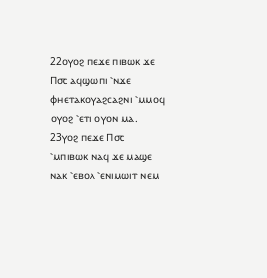22ⲟⲩⲟϩ ⲡⲉϫⲉ ⲡⲓⲃⲱⲕ ϫⲉ Ⲡ⳪ ⲁϥϣⲱⲡⲓ ⳿ⲛϫⲉ ⲫⲏⲉⲧⲁⲕⲟⲩⲁϩⲥⲁϩⲛⲓ ⳿ⲙⲙⲟϥ ⲟⲩⲟϩ ⳿ⲉⲧⲓ ⲟⲩⲟⲛ ⲙⲁ.
23ⲩⲟϩ ⲡⲉϫⲉ Ⲡ⳪ ⳿ⲙⲡⲓⲃⲱⲕ ⲛⲁϥ ϫⲉ ⲙⲁϣⲉ ⲛⲁⲕ ⳿ⲉⲃⲟⲗ ⳿ⲉⲛⲓⲙⲱⲓⲧ ⲛⲉⲙ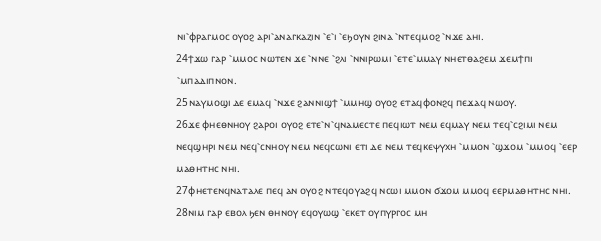ⲛⲓ⳿ⲫⲣⲁⲅⲙⲟⲥ ⲟⲩⲟϩ ⲁⲣⲓ⳿ⲁⲛⲁⲅⲕⲁⲍⲓⲛ ⳿ⲉ⳿ⲓ ⳿ⲉϧⲟⲩⲛ ϩⲓⲛⲁ ⳿ⲛⲧⲉϥⲙⲟϩ ⳿ⲛϫⲉ ⲁⲏⲓ.
24ϯϫⲱ ⲅⲁⲣ ⳿ⲙⲙⲟⲥ ⲛⲱⲧⲉⲛ ϫⲉ ⳿ⲛⲛⲉ ⳿ϩⲗⲓ ⳿ⲛⲛⲓⲣⲱⲙⲓ ⳿ⲉⲧⲉ⳿ⲙⲙⲁⲩ ⲛⲏⲉⲧⲑⲁϩⲉⲙ ϫⲉⲙϯⲡⲓ ⳿ⲙⲡⲁⲇⲓⲡⲛⲟⲛ.
25ⲛⲁⲩⲙⲟϣⲓ ⲇⲉ ⲉⲙⲁϥ ⳿ⲛϫⲉ ϩⲁⲛⲛⲓϣϯ ⳿ⲙⲙⲏϣ ⲟⲩⲟϩ ⲉⲧⲁϥⲫⲟⲛϩϥ ⲡⲉϫⲁϥ ⲛⲱⲟⲩ.
26ϫⲉ ⲫⲏⲉⲑⲛⲏⲟⲩ ϩⲁⲣⲟⲓ ⲟⲩⲟϩ ⲉⲧⲉ⳿ⲛ⳿ϥⲛⲁⲙⲉⲥⲧⲉ ⲡⲉϥⲓⲱⲧ ⲛⲉⲙ ⲉϥⲙⲁⲩ ⲛⲉⲙ ⲧⲉϥ⳿ⲥϩⲓⲙⲓ ⲛⲉⲙ ⲛⲉϥϣⲏⲣⲓ ⲛⲉⲙ ⲛⲉϥ⳿ⲥⲛⲏⲟⲩ ⲛⲉⲙ ⲛⲉϥⲥⲱⲛⲓ ⲉⲧⲓ ⲇⲉ ⲛⲉⲙ ⲧⲉϥⲕⲉⲯⲩⲭⲏ ⳿ⲙⲙⲟⲛ ⳿ϣϫⲟⲙ ⳿ⲙⲙⲟϥ ⳿ⲉⲉⲣ ⲙⲁⲑⲏⲧⲏⲥ ⲛⲏⲓ.
27ⲫⲏⲉⲧⲉⲛϥⲛⲁⲧⲁⲗⲉ ⲡⲉϥ ⲁⲛ ⲟⲩⲟϩ ⲛⲧⲉϥⲟⲩⲁϩϥ ⲛⲥⲱⲓ ⲙⲙⲟⲛ ϭϫⲟⲙ ⲙⲙⲟϥ ⲉⲉⲣⲙⲁⲑⲏⲧⲏⲥ ⲛⲏⲓ.
28ⲛⲓⲙ ⲅⲁⲣ ⲉⲃⲟⲗ ϧⲉⲛ ⲑⲏⲛⲟⲩ ⲉϥⲟⲩⲱϣ ⳿ⲉⲕⲉⲧ ⲟⲩⲡⲩⲣⲅⲟⲥ ⲙⲏ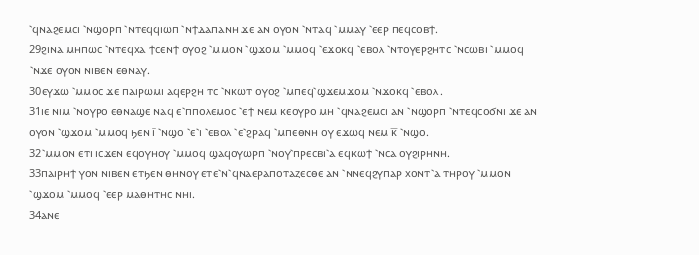⳿ϥⲛⲁϩⲉⲙⲥⲓ ⳿ⲛϣⲟⲣⲡ ⳿ⲛⲧⲉϥϥⲓⲱⲡ ⳿ⲛϯⲇⲁⲡⲁⲛⲏ ϫⲉ ⲁⲛ ⲟⲩⲟⲛ ⳿ⲛⲧⲁϥ ⳿ⲙⲙⲁⲩ ⳿ⲉⲉⲣ ⲡⲉϥⲥⲟⲃϯ.
29ϩⲓⲛⲁ ⲙⲏⲡⲱⲥ ⳿ⲛⲧⲉϥⲭⲁ ϯⲥⲉⲛϯ ⲟⲩⲟϩ ⳿ⲙⲙⲟⲛ ⳿ϣϫⲟⲙ ⳿ⲙⲙⲟϥ ⳿ⲉϫⲟⲕϥ ⳿ⲉⲃⲟⲗ ⳿ⲛⲧⲟⲩⲉⲣϩⲏⲧⲥ ⳿ⲛⲥⲱⲃⲓ ⳿ⲙⲙⲟϥ ⳿ⲛϫⲉ ⲟⲩⲟⲛ ⲛⲓⲃⲉⲛ ⲉⲑⲛⲁⲩ.
30ⲉⲩϫⲱ ⳿ⲙⲙⲟⲥ ϫⲉ ⲡⲁⲓⲣⲱⲙⲓ ⲁϥⲉⲣϩⲏ ⲧⲥ ⳿ⲛⲕⲱⲧ ⲟⲩⲟϩ ⳿ⲙⲡⲉϥ⳿ϣϫⲉⲙϫⲟⲙ ⳿ⲛϫⲟⲕϥ ⳿ⲉⲃⲟⲗ.
31ⲓⲉ ⲛⲓⲙ ⳿ⲛⲟⲩⲣⲟ ⲉⲑⲛⲁϣⲉ ⲛⲁϥ ⲉ⳿ⲡⲡⲟⲗⲉⲙⲟⲥ ⳿ⲉϯ ⲛⲉⲙ ⲕⲉⲟⲩⲣⲟ ⲙⲏ ⳿ϥⲛⲁϩⲉⲙⲥⲓ ⲁⲛ ⳿ⲛϣⲟⲣⲡ ⳿ⲛⲧⲉϥⲥⲟϭⲛⲓ ϫⲉ ⲁⲛ ⲟⲩⲟⲛ ⳿ϣϫⲟⲙ ⳿ⲙⲙⲟϥ ϧⲉⲛ ⲓ̅ ⳿ⲛϣⲟ ⳿ⲉ⳿ⲓ ⳿ⲉⲃⲟⲗ ⳿ⲉ⳿ϩⲣⲁϥ ⳿ⲙⲡⲉⲑⲛⲏ ⲟⲩ ⲉϫⲱϥ ⲛⲉⲙ ⲕ̅ ⳿ⲛϣⲟ.
32⳿ⲙⲙⲟⲛ ⲉⲧⲓ ⲓⲥϫⲉⲛ ⲉϥⲟⲩⲏⲟⲩ ⳿ⲙⲙⲟϥ ϣⲁϥⲟⲩⲱⲣⲡ ⳿ⲛⲟⲩ⳿ⲡⲣⲉⲥⲃⲓ⳿ⲁ ⲉϥⲕⲱϯ ⳿ⲛⲥⲁ ⲟⲩϩⲓⲣⲏⲛⲏ.
33ⲡⲁⲓⲣⲏϯ ⲩⲟⲛ ⲛⲓⲃⲉⲛ ⲉⲧϧⲉⲛ ⲑⲏⲛⲟⲩ ⲉⲧⲉ⳿ⲛ⳿ϥⲛⲁⲉⲣⲁⲡⲟⲧⲁⲍⲉⲥⲑⲉ ⲁⲛ ⳿ⲛⲛⲉϥϩⲩⲡⲁⲣ ⲭⲟⲛⲧ⳿ⲁ ⲧⲏⲣⲟⲩ ⳿ⲙⲙⲟⲛ ⳿ϣϫⲟⲙ ⳿ⲙⲙⲟϥ ⳿ⲉⲉⲣ ⲙⲁⲑⲏⲧⲏⲥ ⲛⲏⲓ.
34ⲁⲛⲉ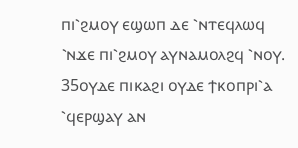ⲡⲓ⳿ϩⲙⲟⲩ ⲉϣⲱⲡ ⲇⲉ ⳿ⲛⲧⲉϥⲗⲱϥ ⳿ⲛϫⲉ ⲡⲓ⳿ϩⲙⲟⲩ ⲁⲩⲛⲁⲙⲟⲗϩϥ ⳿ⲛⲟⲩ.
35ⲟⲩⲇⲉ ⲡⲓⲕⲁϩⲓ ⲟⲩⲇⲉ ϯⲕⲟⲡⲣⲓ⳿ⲁ ⳿ϥⲉⲣϣⲁⲩ ⲁⲛ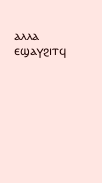ⲁⲗⲗⲁ ⲉϣⲁⲩϩⲓⲧϥ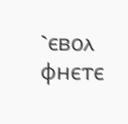⳿ⲉⲃⲟⲗ ⲫⲏⲉⲧⲉ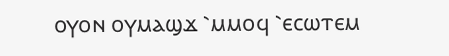ⲟⲩⲟⲛ ⲟⲩⲙⲁϣϫ ⳿ⲙⲙⲟϥ ⳿ⲉⲥⲱⲧⲉⲙ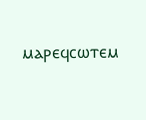ⲙⲁⲣⲉϥⲥⲱⲧⲉⲙ